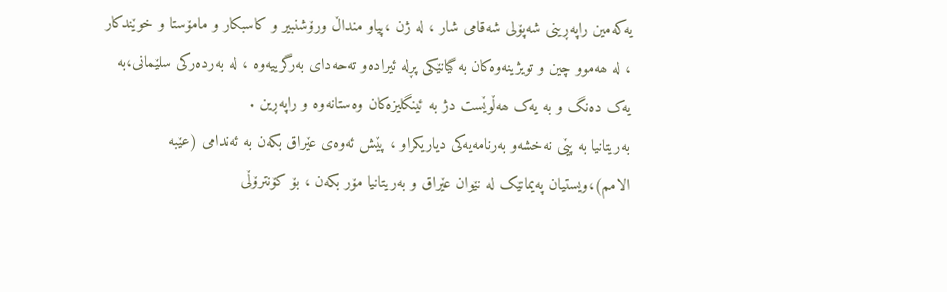یەکەمین راپەڕینی شەپۆلی شەقامی شار ، لە ژن ،پیاو منداڵ ورۆشنبیر و کاسبکار و مامۆستا و خوێندکار ، لە ھەموو چین و تویژینەوەکان بە گیانێکی پڕلە ئیرادەو تەحەدای بەرگرییەوە ، لە بەردەرکی سلێمانی،بە یەک دەنگ و بە یەک ھەڵوێست دژ بە ئینگلیزەکان وەستانەوە و راپەڕین .
بەریتانیا بە پێی نەخشەو بەرنامەیەکی دیاریکراو ، پێش ئەوەی عێراق بکەن بە ئەندامی (عێبە الامم)،ویستیان پەیمانێک لە نێوان عێراق و بەریتانیا مۆر بکەن ، بۆ کۆنترۆڵی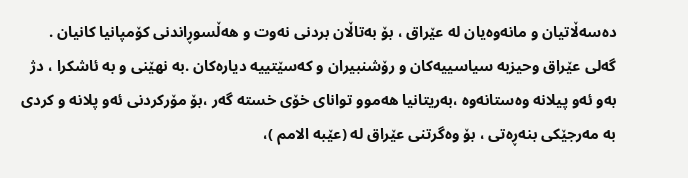دەسەڵاتیان و مانەوەیان لە عێراق ، بۆ بەتاڵان بردنی نەوت و ھەڵسوڕاندنی کۆمپانیا کانیان .
گەلی عێراق وحیزبە سیاسییەکان و رۆشنبیران و کەسێتییە دیارەکان .بە نھێنی و بە ئاشکرا ، دژ بەو ئەو پیلانە وەستانەوە ،بەریتانیا ھەموو توانای خۆی خستە گەر ،بۆ مۆرکردنی ئەو پلانە و کردی بە مەرجێکی بنەڕەتی ، بۆ وەگرتنی عێراق لە (عێبە الامم )،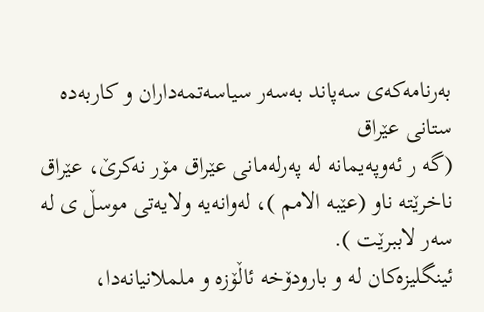بەرنامەکەی سەپاند بەسەر سیاسەتمەداران و کاربەدە ستانی عێراق
(گە ر ئەوپەیمانە لە پەرلەمانی عێراق مۆر نەکرێ، عێراق ناخرێتە ناو (عێبە الامم )، لەوانەیە ولایەتی موسڵ ی لە سەر لاببرێت ).
ئینگلیزەکان لە و بارودۆخە ئاڵۆزە و ململانیانەدا،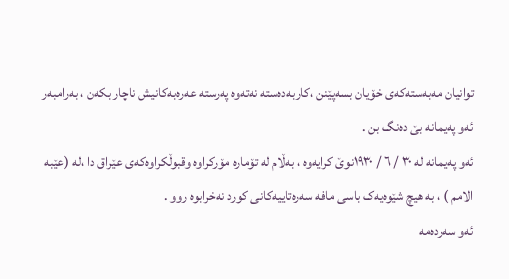توانیان مەبەستەکەی خۆیان بسەپێنن ،کاربەدەستە نەتەوە پەرستە عەرەبەکانیش ناچار بکەن ، بەرامبەر ئەو پەیمانە بێ دەنگ بن .
ئەو پەیمانە لە ٣٠ / ٦ / ١٩٣٠نوێ کرایەوە ، بەڵام لە تۆمارە مۆرکراوە وقبوڵکراوەکەی عێراق دا ،لە (عێبە الامم ) ، بە ھیچ شێوەیەک باسی مافە سەرەتاییەکانی کورد نەخرابوە روو .
ئەو سەردەمە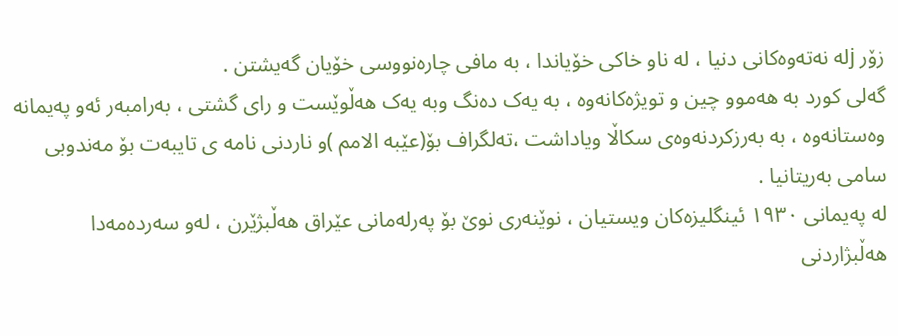زۆر jلە نەتەوەکانی دنیا ، لە ناو خاکی خۆیاندا ، بە مافی چارەنووسی خۆیان گەیشتن .
گەلی کورد بە ھەموو چین و تویژەکانەوە ، بە یەک دەنگ وبە یەک ھەڵوێست و رای گشتی ، بەرامبەر ئەو پەیمانە وەستانەوە ، بە بەرزکردنەوەی سکاڵا ویاداشت ،تەلگراف بۆ(عێبە الامم )و ناردنی نامە ی تایبەت بۆ مەندوبی سامی بەریتانیا .
لە پەیمانی ١٩٣٠ ئینگلیزەکان ویستیان ، نوێنەری نوێ بۆ پەرلەمانی عێراق ھەڵبژێرن ، لەو سەردەمەدا ھەڵبژاردنی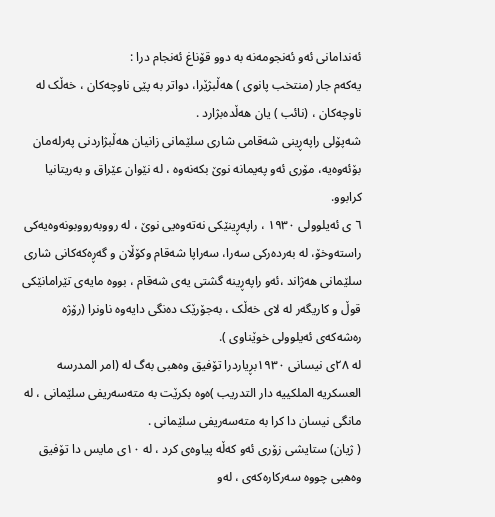ئەندامانی ئەو ئەنجومەنە بە دوو قۆناغ ئەنجام درا :
یەکەم جار (منتخب پانوی ) ھەڵبژێرا، دواتر بە پێی ناوچەکان ، خەڵک لە ناوچەکان ، (نائب ) یان ھەڵدەبژارد .
شەپۆلی راپەڕینی شەقامی شاری سلێمانی زانیان ھەڵبژاردنی پەرلەمان بۆئەوەیە، مۆری ئەو پەیمانە نوێ بکەنەوە ، لە نێوان عێراق و بەریتانیا کرابوو.
٦ ی ئەیلوولی ١٩٣٠ ، راپەڕینێکی نەتەوەیی نوێ ، لە رووبەرووبونەوەیەکی راستەوخۆ، لە بەردەرکی سەرا، سەراپا شەقام وکۆڵان و گەڕەکەکانی شاری سلێمانی ھەژاند ،ئەو راپەڕینە گشتی یەی شەقام ، بووە مایەی تێرامانێکی قوڵ و کاریگەر لە لای خەڵک ، بەجۆرێک دەنگی دایەوە ناونرا (رۆژە رەشەکەی ئەیلوولی خوێناوی ).
لە ٢٨ی نیسانی ١٩٣٠بڕیاردرا تۆفیق وەھبی بەگ لە (امر المدرسە العسکریە الملکییە دار التدریب )ەوە بکرێت بە متەسەریفی سلێمانی ، لە مانگی نیسان دا کرا بە متەسەریفی سلێمانی .
( ژیان) ستایشی زۆری ئەو کەڵە پیاوەی کرد ، لە ١٠ی مایس دا تۆفیق وەھبی چووە سەرکارەکەی ، لەو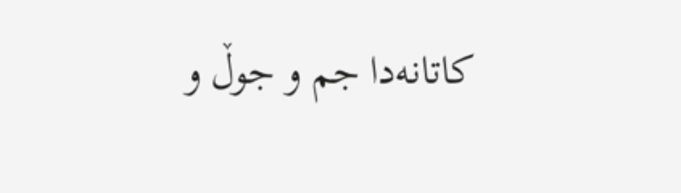کاتانەدا جم و جوڵ و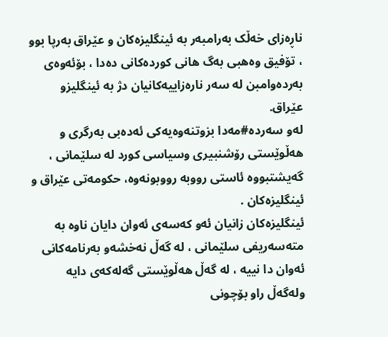ناڕەزای خەڵک بەرامبەر بە ئینگلیزەکان و عێراق بەرپا بوو ، تۆفیق وەھبی بەگ ھانی کوردەکانی دەدا ، بۆئەوەی بەردەوامبن لە سەر نارەزاییەکانیان دژ بە ئینگلیزو عێراق.
لەو سەردە#مەدا بزوتنەوەیەکی ئەدەبی بەرگری و ھەڵوێستی رۆشنبیری وسیاسی کورد لە سلێمانی ، گەیشتبووە ئاستی رووبە رووبونەوە، حکومەتی عێراق و ئینگلیزەکان .
ئینگلیزەکان زانیان ئەو کەسەی ئەوان دایان ناوە بە متەسەریفی سلێمانی ، لە گەڵ نەخشەو بەرنامەکانی ئەوان دا نییە ، لە گەڵ ھەڵوێستی گەلەکەی دایە ولەگەڵ راو بۆچونی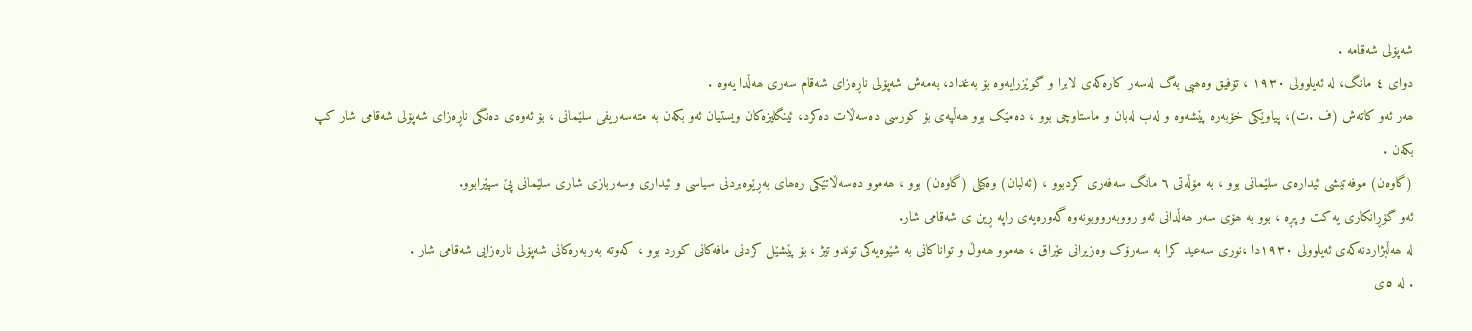شەپۆلی شەقامە .
دوای ٤ مانگ، لە ئەیلوولی ١٩٣٠ ، تۆفیق وەھبی بەگ لەسەر کارەکەی لابرا و گوێزرایەوە بۆ بەغداد، بەمەش شەپۆلی ناڕەزای شەقام سەری ھەڵدا یەوە .
ھەر ئەو کاتەش (ف .ت)، پیاوێکی خۆبەرە پێشەوە و لەب لەبان و ماستاوچی بوو ، دەمێک بوو ھەڵپەی بۆ کورسی دەسەڵات دەکرد، ئینگلیزەکان ویستیان ئەو بکەن بە متەسەریفی سلێمانی ، بۆ ئەوەی دەنگی ناڕەزای شەپۆلی شەقامی شار کپ بکەن .
(گاوەن) موفەتیشی ئیدارەی سلێمانی بوو ، بە مۆڵەتی ٦ مانگ سەفەری کردبوو ، (ئەلبان) وەکیلی (گاوەن) بوو ، ھەموو دەسەڵاتێکی رەھای بەڕێوەبردنی سیاسی و ئیداری وسەربازی شاری سلێمانی پێ سپێرابوو.
ئەو گۆڕانکاری یە کت و پڕە ، بوو بە ھۆی سەر ھەڵدانی ئەو رووبەرووبونەوە گەورەیەی راپە ڕین ی شەقامی شار.
لە ھەڵبژاردنەکەی ئەیلوولی ١٩٣٠دا ،نوری سەعید کرا بە سەرۆک وەزیرانی عێراق ، ھەموو ھەوڵ و تواناکانی بە شێوەیەکی توندو تیژ ، بۆ پێشێل کردنی مافەکانی کورد بوو ، کەوتە بەربەرەکانی شەپۆلی نارەزایی شەقامی شار .
. لە ٥ی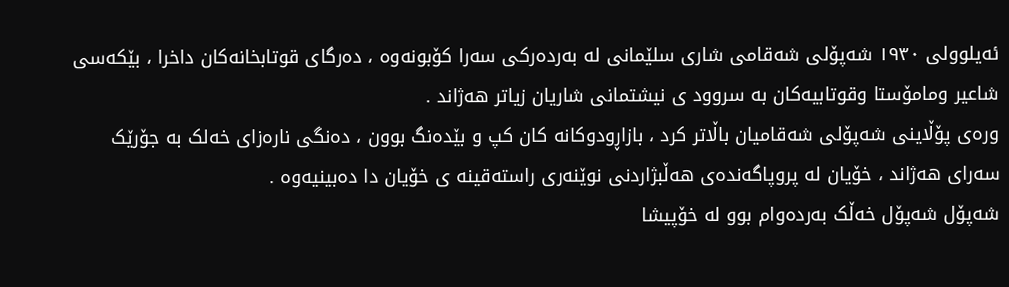ئەیلوولی ١٩٣٠ شەپۆلی شەقامی شاری سلێمانی لە بەردەرکی سەرا کۆبونەوە ، دەرگای قوتابخانەکان داخرا ، بێکەسی شاعیر ومامۆستا وقوتابیەکان بە سروود ی نیشتمانی شاریان زیاتر ھەژاند .
ورەی پۆڵاینی شەپۆلی شەقامیان باڵاتر کرد ، بازاڕودوکانە کان کپ و بێدەنگ بوون ، دەنگی نارەزای خەلک بە جۆرێک سەرای ھەژاند ، خۆیان لە پروپاگەندەی ھەڵبژاردنی نوێنەری راستەقینە ی خۆیان دا دەبینیەوە .
شەپۆل شەپۆل خەڵک بەردەوام بوو لە خۆپیشا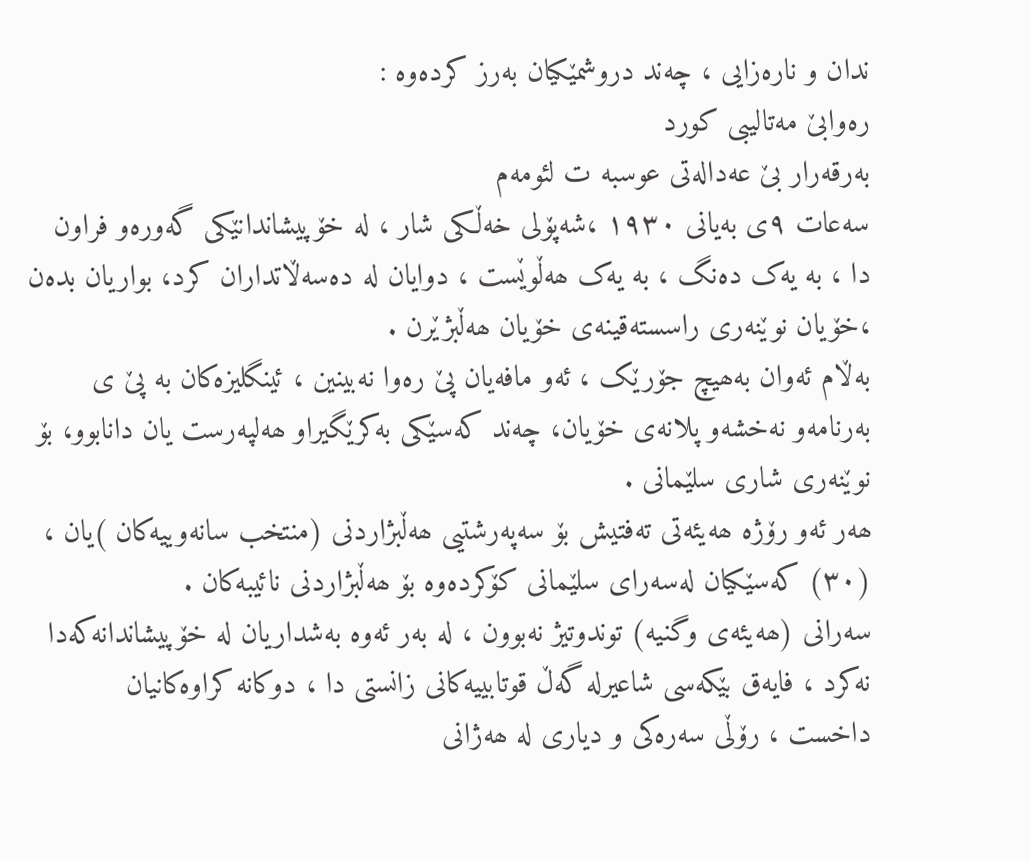ندان و نارەزایی ، چەند دروشمێکیان بەرز کردەوە :
رەوابێ مەتالیبی کورد
بەرقەرار بێ عەدالەتی عوسبە ت لئومەم
سەعات ٩ی بەیانی ١٩٣٠ ،شەپۆلی خەڵکی شار ، لە خۆپیشاندانێکی گەورەو فراون دا ، بە یەک دەنگ ، بە یەک ھەڵوێست ، دوایان لە دەسەڵاتداران کرد، بواریان بدەن ،خۆیان نوێنەری راسستەقینەی خۆیان ھەڵبژێرن .
بەڵام ئەوان بەھیچ جۆرێک ، ئەو مافەیان پێ رەوا نەبینین ، ئینگلیزەکان بە پێ ی بەرنامەو نەخشەو پلانەی خۆیان، چەند کەسێکی بەکرێگیراو ھەلپەرست یان دانابوو، بۆ نوێنەری شاری سلێمانی .
ھەر ئەو رۆژە ھەیئەتی تەفتیش بۆ سەپەرشتیی ھەڵبژاردنی (منتخب سانەوییەکان )یان ، (٣٠) کەسێکیان لەسەرای سلێمانی کۆکردەوە بۆ ھەڵبژاردنی نائیبەکان .
سەرانی (ھەیئەی وگنیە) توندوتیژ نەبوون ، لە بەر ئەوە بەشداریان لە خۆپیشاندانەکەدا نەکرد ، فایەق بێکەسی شاعیرلە گەڵ قوتابییەکانی زانستی دا ، دوکانە کراوەکانیان داخست ، رۆڵی سەرەکی و دیاری لە ھەژانی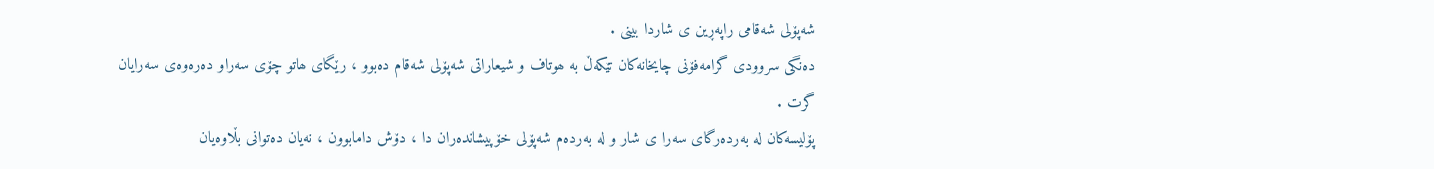شەپۆلی شەقامی راپەڕین ی شاردا بینی .
دەنگی سروودی گرامەفۆنی چایخانەکان تێکەڵ بە ھوتاف و شیعاراتی شەپۆلی شەقام دەبوو ، رێگای ھاتو چۆی سەراو دەرەوەی سەرایان گرت .
پۆلیسەکان لە بەردەرگای سەرا ی شار و لە بەردەم شەپۆلی خۆپیشاندەران دا ، دۆش دامابوون ، نەیان دەتوانی بڵاوەیان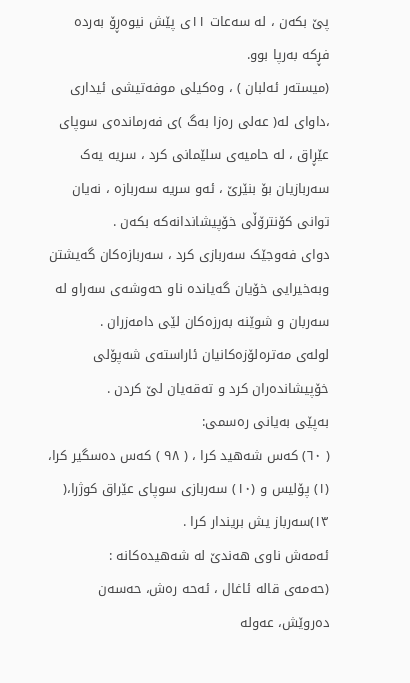پێ بکەن ، لە سەعات ١١ی پێش نیوەڕۆ بەردە فڕکە بەرپا بوو.
(میستەر ئەلبان ) ، وەکیلی موفەتیشی ئیداری ،داوای لە( عەلی رەزا بەگ )ی فەرماندەی سوپای عێڕاق ، لە حامیەی سلێمانی کرد ، سریە یەک سەربازیان بۆ بنێرێ ، ئەو سریە سەربازە ، نەیان توانی کۆنترۆڵی خۆپیشاندانەکە بکەن .
دوای فەوجێک سەربازی کرد ، سەربازەکان گەیشتن وبەخیرایی خۆیان گەیاندە ناو حەوشەی سەراو لە سەربان و شوێنە بەرزەکان لێی دامەزران .
لولەی مەترەلۆزەکانیان ئاراستەی شەپۆلی خۆپیشاندەران کرد و تەقەیان لێ کردن .
بەپێی بەیانی رەسمی:
( ٦٠) کەس شەھید کرا ، ( ٩٨ ) کەس دەسگیر کرا، (١) پۆلیس و (١٠) سەربازی سوپای عێراق کوژرا،( ١٣)سەرباز یش بریندار کرا .
ئەمەش ناوی ھەندێ لە شەھیدەکانە :
(حەمەی قالە ئاغال ، ئەحە رەش، حەسەن دەروێش، عەولە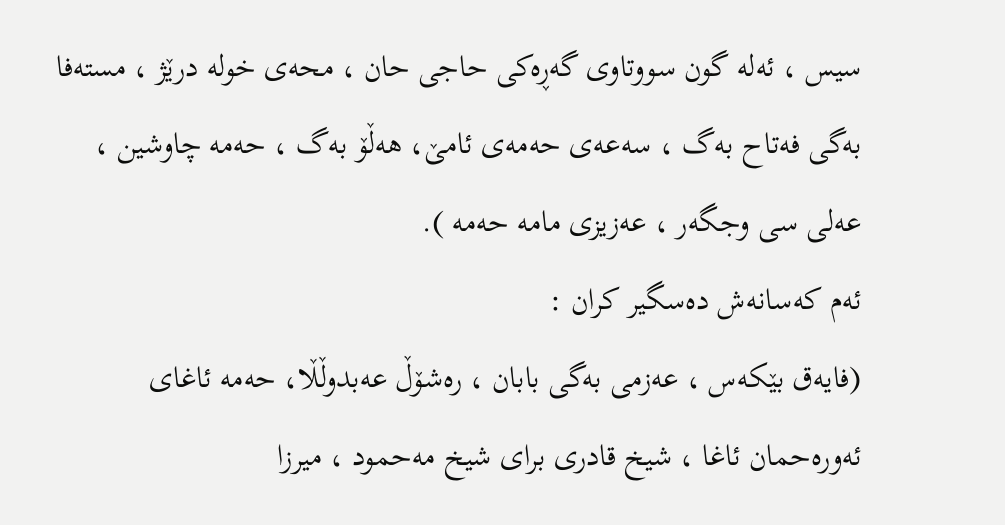سیس ، ئەلە گون سووتاوی گەڕەکی حاجی حان ، محەی خولە درێژ ، مستەفا بەگی فەتاح بەگ ، سەعەی حەمەی ئامێ، ھەڵۆ بەگ ، حەمە چاوشین ، عەلی سی وجگەر ، عەزیزی مامە حەمە ).
ئەم کەسانەش دەسگیر کران :
(فایەق بێکەس ، عەزمی بەگی بابان ، رەشۆڵ عەبدوڵڵا، حەمە ئاغای ئەورەحمان ئاغا ، شیخ قادری برای شیخ مەحمود ، میرزا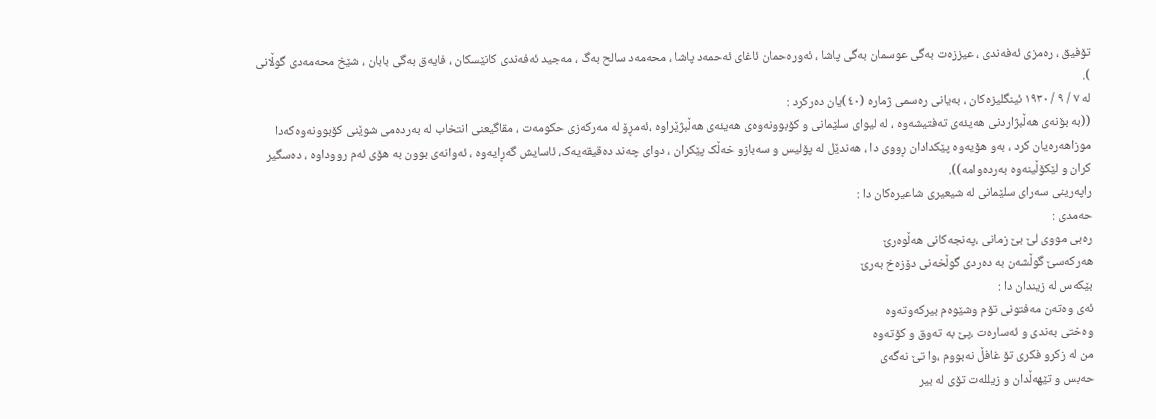تۆفیق ، رەمزی ئەفەندی ، عیززەت بەگی عوسمان بەگی پاشا ، ئەورەحمان ئاغای ئەحمەد پاشا ، محەمەد سالح بەگ ، مەجید ئەفەندی کانێسکان ، فایەق بەگی بابان ، شێخ محەمەدی گوڵانی ).
لە ٧ / ٩ / ١٩٣٠ ئینگلیزەکان ، بەیانی رەسمی ژمارە (٤٠)یان دەرکرد :
((بە بۆنەی ھەڵبژاردنی ھەیئەی تەفتیشەوە ، لە لیوای سلێمانی و کۆبوونەوەی ھەیئەی ھەڵبژێراوە ،ئەمڕۆ لە مەرکەزی حکومەت ، مقاگیعنی انتخاب لە بەردەمی شوێنی کۆبوونەوەکەدا موزاھەرەیان کرد ، بەو ھۆیەوە پێکدادان ڕووی دا ، ھەندێل لە پۆلیس و سەبازو خەڵک پێکران ، دوای چەند دەقیقەیەک، ئاسایش گەڕایەوە ، ئەوانەی بوون بە ھۆی ئەم رووداوە ، دەسگیر کران و لێکۆڵینەوە بەردەوامە)).
راپەرینی سەرای سلێمانی لە شیعیری شاعیرەکان دا :
حەمدی :
رەبی مووی لێ بێ زمانی ،پەنجەکانی ھەڵوەرێ
ھەرکەسێ گوڵشەن بە دەردی گوڵخەنی دۆزەخ بەرێ
بێکەس لە زیندان دا :
ئەی وەتەن مەفتونی تۆم وشێوەم بیرکەوتەوە
وەختی بەندی و ئەسارەت ،پێ بە تەوق و کۆتەوە
من لە زکرو فکری تۆ غافڵ نەبووم ،وا تێ نەگەی
حەبس و تێھەڵدان و زیللەت تۆی لە بیر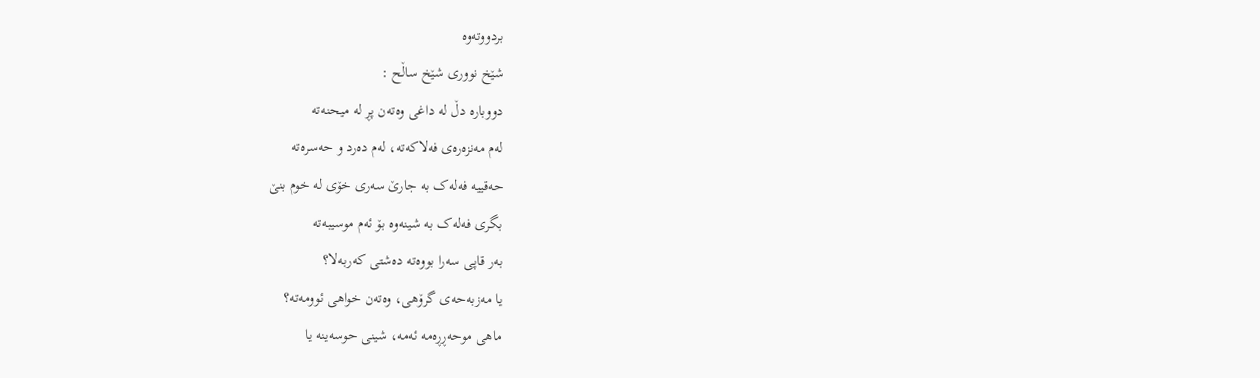بردووتەوە
شێخ نووری شێخ ساڵح :
دووبارە دڵ لە داغی وەتەن پڕ لە میحنەتە
لەم مەنزەرەی فەلاکەتە، لەم دەرد و حەسرەتە
حەقییە فەلەک بە جارێ سەری خۆی لە خوم بنێ
بگری فەلەک بە شینەوە بۆ ئەم موسیبەتە
بەر قاپی سەرا بووەتە دەشتی کەربەلا؟
یا مەزبەحەی گرۆھی، وەتەن خواھی ئوومەتە؟
ماھی موحەڕڕەمە ئەمە، شینی حوسەینە یا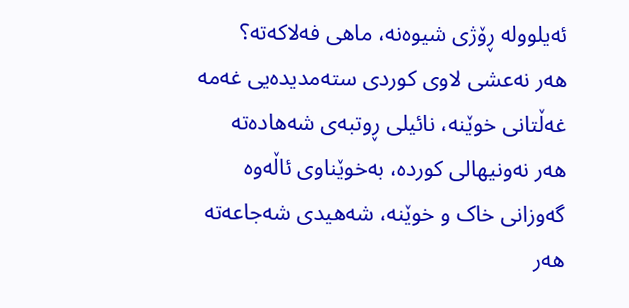ئەیلوولە ڕۆژی شیوەنە، ماھی فەلاکەتە؟
ھەر نەعشی لاوی کوردی ستەمدیدەیی غەمە
غەڵتانی خوێنە، نائیلی ڕوتبەی شەھادەتە
ھەر نەونیھالی کوردە، بەخوێناوی ئاڵەوە
گەوزانی خاک و خوێنە، شەھیدی شەجاعەتە
ھەر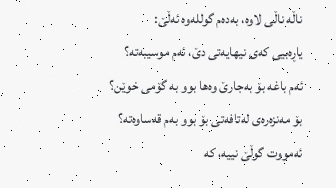ناڵە ناڵی لاوە، بەدەم گوللەوە ئەڵێ:
یاڕەبیی کەی نیھایەتی دێ، ئەم موسیبەتە؟
ئەم باغە بۆ بەجارێ وەھا بوو بە گۆمی خوێن؟
بۆ مەنزەرەی لەتافەتی بۆ بوو بەم قەساوەتە؟
ئەمووت گوڵێ نییە، کە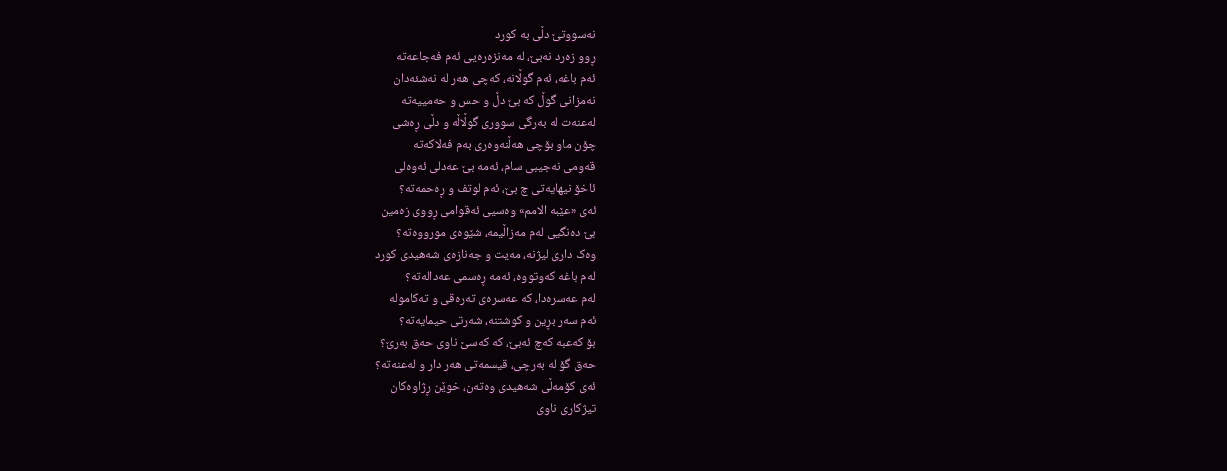نەسووتێ دڵی بە کورد
ڕوو زەرد نەبێ، لە مەنزەرەیی ئەم فەجاعەتە
ئەم باغە، ئەم گوڵانە، کەچی ھەر لە نەشئەدان
نەمزانی گوڵ کە بێ دڵ و حس و حەمییەتە
لەعنەت لە بەرگی سووری گوڵاڵە و دڵی ڕەشی
چۆن ماو بۆچی ھەڵنەوەری بەم فەلاکەتە
قەومی نەجیبی سام، ئەمە بێ عەدلی ئەوەلی
ئاخۆ نیھایەتی چ بێ، ئەم لوتف و ڕەحمەتە؟
ئەی «عێبە الامم» وەسیی ئەقوامی ڕووی زەمین
بێ دەنگیی لەم مەزاڵیمە، شێوەی مورووەتە؟
وەک داری لیژنە، مەیت و جەنازەی شەھیدی کورد
لەم باغە کەوتووە، ئەمە ڕەسمی عەدالەتە؟
لەم عەسرەدا، کە عەسرەی تەرەقی و تەکامولە
ئەم سەر بڕین و کوشتنە، شەرتی حیمایەتە؟
بۆ کەعبە کەچ ئەبێ، کە کەسێ ناوی حەق بەرێ؟
حەق گۆ لە بەرچی، قیسمەتی ھەر دار و لەعنەتە؟
ئەی کۆمەڵی شەھیدی وەتەن، خوێن ڕژاوەکان
تیژکاری ناوی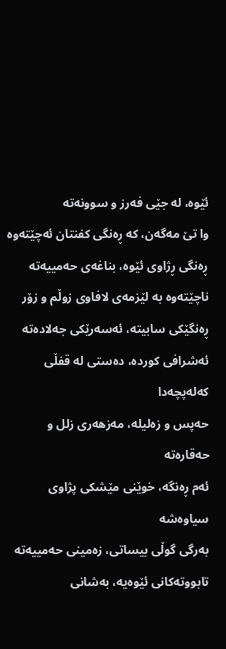ئێوە، لە جێی فەرز و سوونەتە
وا تێ مەگەن، کە ڕەنگی کفنتان ئەچێتەوە
ڕەنگی ڕژاوی ئێوە، بناغەی حەمییەتە
ناچێتەوە بە لێزمەی لافاوی زوڵم و زۆر
ڕەنگێکی سابیتە، ئەسەرێکی جەلادەتە
ئەشرافی کوردە، دەستی لە قفڵی کەلەپچەدا
حەپس و زەلیلە، مەزھەری زلل و حەقارەتە
ئەم ڕەنگە، خوێنی مێشکی پژاوی سیاوەشە
بەرگی گوڵی بیساتی، زەمینی حەمییەتە
تابووتەکانی ئێوەیە، بەشانی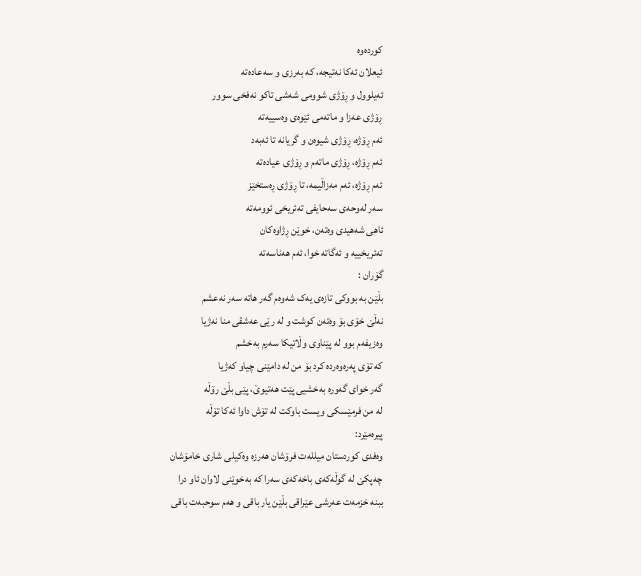کوردەوە
ئیعلان ئەکا نەتیجە، کە بەرزی و سەعادەتە
ئەیلوول و ڕۆژی شوومی شەشی تاکو نەفخی سوور
ڕۆژی عەزا و ماتەمی ئێوەی وەسییەتە
ئەم ڕۆژە، ڕۆژی شیوەن و گریانە تا ئەبەد
ئەم ڕۆژە، ڕۆژی ماتەم و ڕۆژی عیادەتە
ئەم ڕۆژە، ئەم مەزاڵیمە، تا ڕۆژی ڕەستخێز
سەر لەوحەی سەحایفی تەئریخی ئوومەتە
ئاھی شەھیدی وەتەن، خوێن ڕژاوەکان
تەئریخییە و ئەگاتە خوا، ئەم ھەناسەتە
گۆران :
بڵێن بە بووکی تازەی یەک شەوەم گەر ھاتە سەر نەعشم
نەڵێ خۆی بۆ وەتەن کوشت و لە رێی عەشقی منا نەژیا
وەزیفەم بوو لە پێناوی وڵاتیکا سەرم بەخشم
کە تۆی پەرەوەردە کرد بۆ من لە دامێنی چیاو کەژیا
گەر خوای گەورە بەخشیی پێت ھەتیوێ، پێی بڵێ رۆڵە
لە من فرمێسکی ویست باوکت لە تۆش داوا ئەکا تۆڵە
پیرەمێرد:
وەفدی کوردستان میللەت فرۆشان ھەرزە وەکیلی شاری خامۆشان
چەپکێ لە گوڵەکەی باخەکەی سەرا کە بەخوێنی لاوان ئاو درا
ببنە خزمەت عەرشی عێراقی بڵێن یار باقی و ھەم سوحبەت باقی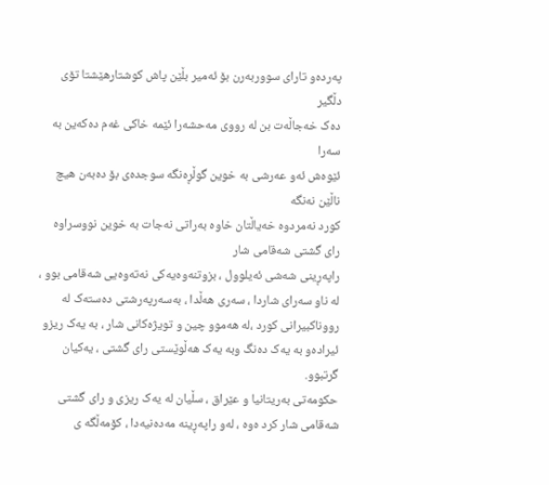پەردەو تارای سووربەرن بۆ ئەمیر بڵێن پاش کوشتارھێشتا تۆی دڵگیر
دەک خەجاڵەت بن لە رووی مەحشەرا ئێمە خاکی غەم دەکەین بە سەرا
ئێوەش ئەو عەرشی بە خوین گوڵڕەنگە سوجدەی بۆ دەبەن ھیچ ناڵێن نەنگە
کورد نەمردوە خەیاڵتان خاوە بەراتی نەجات بە خوین نووسراوە
رای گشتی شەقامی شار
راپەڕینی شەشی ئەیلوول ، بزوتنەوەیەکی نەتەوەیی شەقامی بوو ، لە ناو سەرای شاردا ، سەری ھەڵدا ، بەسەرپەرشتی دەستەک لە رووناکبیرانی کورد ،لە ھەموو چین و تویژەکانی شار ، بە یەک ریزو ئیرادەو بە یەک دەنگ وبە یەک ھەڵوێستی رای گشتی ، یەکیان گرتبوو.
حکومەتی بەریتانیا و عێراق ، سڵیان لە یەک ریزی و رای گشتی شەقامی شار کرد ەوە ، لەو راپەڕینە مەدەنیەدا ، کۆمەڵگە ی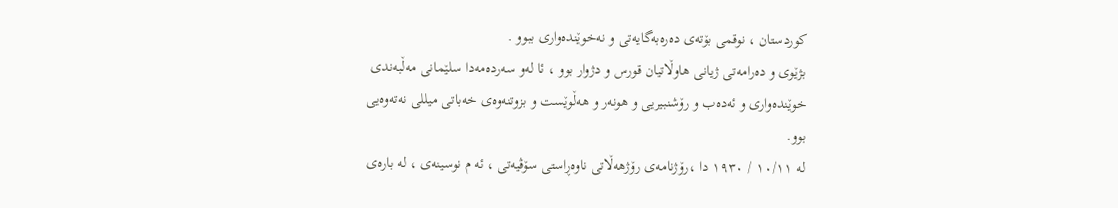کوردستان ، نوقمی بۆتەی دەرەبەگایەتی و نەخوێندەواری ببوو .
بژێوی و دەرامەتی ژیانی ھاوڵاتیان قورس و دژوار بوو ، ئا لەو سەردەمەدا سلێمانی مەڵبەندی خوێندەواری و ئەدەب و رۆشنبیریی و ھونەر و ھەڵوێست و بزوتنەوەی خەباتی میللی نەتەوەیی بوو.
لە ١٠/١١ / ١٩٣٠ دا ،رۆژنامەی رۆژھەڵاتی ناوەڕاستی سۆڤیەتی ، ئە م نوسینەی ، لە بارەی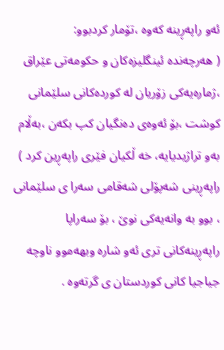ئەو راپەڕینە کەوە ،تۆمار کردبوو:
( ھەرچەندە ئینگلیزەکان و حکومەتی عێراق ،ژمارەیەکی زۆریان لە کوردەکانی سلێمانی کوشت ،بۆ ئەوەی دەنگیان کپ بکەن ،بەڵام بەو تراژیدیایە، خە ڵکیان فێری راپەڕین کرد )
راپەڕینی شەپۆلی شەقامی سەرا ی سلێمانی ، بوو بە وانەیەکی نوێ ، بۆ سەراپا راپەڕینەکانی تری ئەو شارە وبھەموو ناوچە جیاجیا کانی کوردستان ی گرتەوە .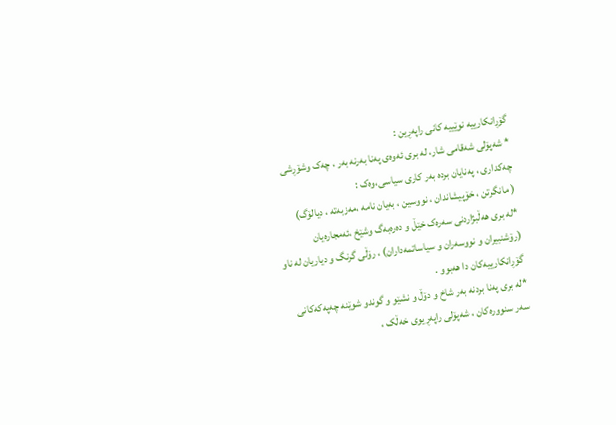گۆڕانکارییە نوێییە کانی راپەڕین :
* شەپۆلی شەقامی شار، لە بری ئەوەی پەنا بەرنە بەر ، چەک وشۆڕشی چەکداری ، پەنایان بردە بەر کاری سیاسی،وەک :
( مانگرتن ، خۆپیشاندان ، نووسین ، بەیان نامە ،مەزبەتە ، دیالۆگ)
*لە بری ھەڵبژاردنی سەرەک خێڵ و دەرەبەگ وشێخ ،ئەمجارەیان
(رۆشنبیران و نووسەران و سیاساتمەداران) ، رۆڵی گرنگ و دیاریان لە ناو گۆڕانکارییەکان دا ھەبوو .
*لە بری پەنا بردنە بەر شاخ و دۆڵ و نشێو و گوندو شوێنە چەپەکەکانی سەر سنوورەکان ، شەپۆلی راپەڕیوی خەڵک ،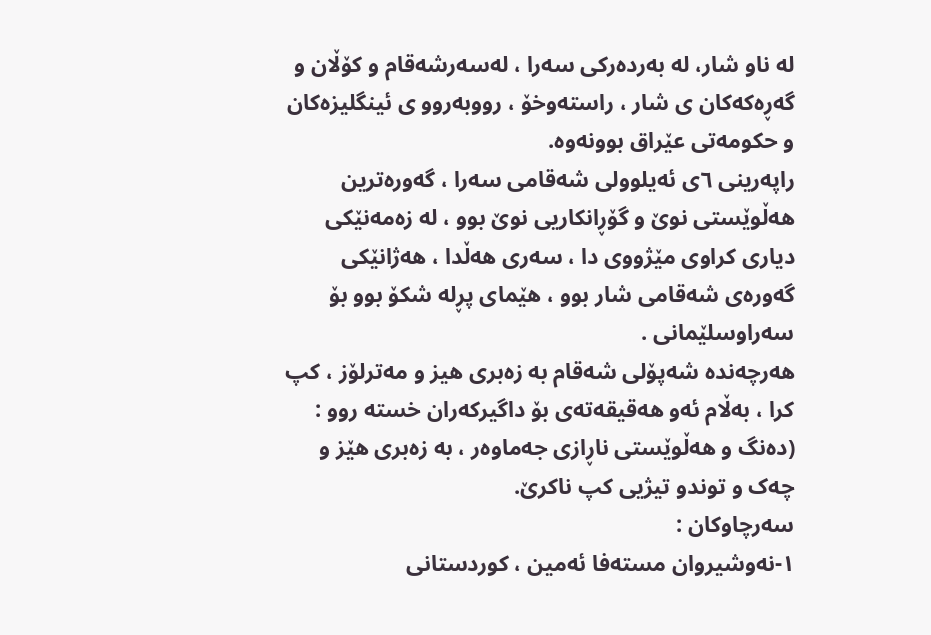لە ناو شار، لە بەردەرکی سەرا ، لەسەرشەقام و کۆڵان و گەڕەکەکان ی شار ، راستەوخۆ ، رووبەروو ی ئینگلیزەکان و حکومەتی عێراق بوونەوە.
راپەرینی ٦ی ئەیلوولی شەقامی سەرا ، گەورەترین ھەڵوێستی نوێ و گۆڕانکاریی نوێ بوو ، لە زەمەنێکی دیاری کراوی مێژووی دا ، سەری ھەڵدا ، ھەژانێکی گەورەی شەقامی شار بوو ، ھێمای پڕلە شکۆ بوو بۆ سەراوسلێمانی .
ھەرچەندە شەپۆلی شەقام بە زەبری ھیز و مەترلۆز ، کپ کرا ، بەڵام ئەو ھەقیقەتەی بۆ داگیرکەران خستە روو :
(دەنگ و ھەڵوێستی ناڕازی جەماوەر ، بە زەبری ھێز و چەک و توندو تیژیی کپ ناکرێ.
سەرچاوکان :
١-نەوشیروان مستەفا ئەمین ، کوردستانی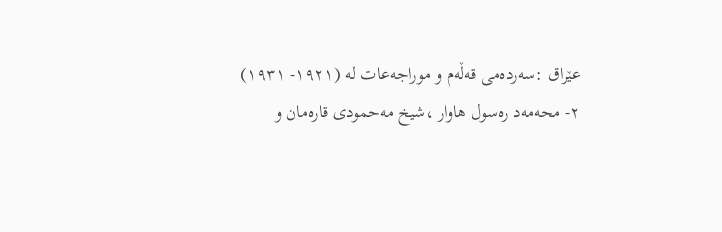عێراق :سەردەمی قەڵەم و موراجەعات لە (١٩٢١- ١٩٣١)
٢- محەمەد رەسول ھاوار ،شیخ مەحمودی قارەمان و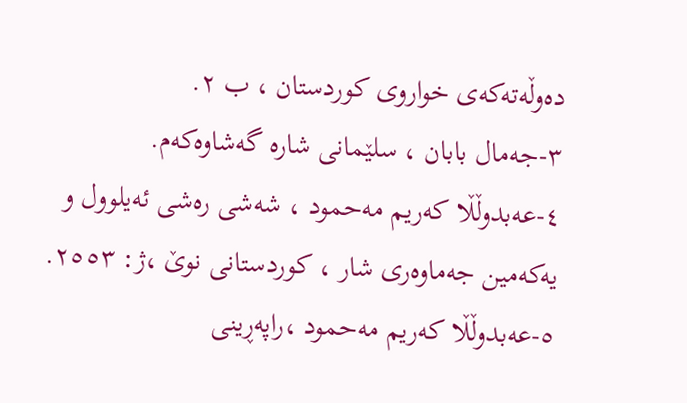دەوڵەتەکەی خواروی کوردستان ، ب ٢.
٣-جەمال بابان ، سلێمانی شارە گەشاوەکەم.
٤-عەبدوڵڵا کەریم مەحمود ، شەشی رەشی ئەیلوول و یەکەمین جەماوەری شار ، کوردستانی نوێ ،ژ: ٢٥٥٣.
٥-عەبدوڵڵا کەریم مەحمود ،راپەڕینی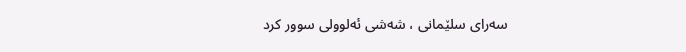سەرای سلێمانی ، شەشی ئەلوولی سوور کرد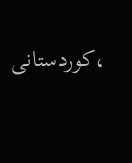،کوردستانی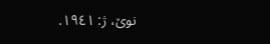نوێ، ژ: ١٩٤١.